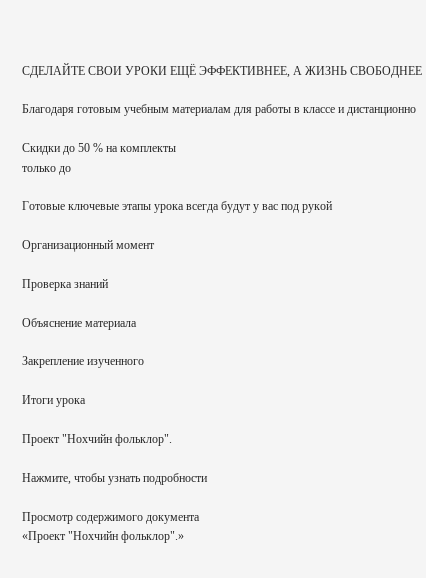СДЕЛАЙТЕ СВОИ УРОКИ ЕЩЁ ЭФФЕКТИВНЕЕ, А ЖИЗНЬ СВОБОДНЕЕ

Благодаря готовым учебным материалам для работы в классе и дистанционно

Скидки до 50 % на комплекты
только до

Готовые ключевые этапы урока всегда будут у вас под рукой

Организационный момент

Проверка знаний

Объяснение материала

Закрепление изученного

Итоги урока

Проект "Нохчийн фольклор".

Нажмите, чтобы узнать подробности

Просмотр содержимого документа
«Проект "Нохчийн фольклор".»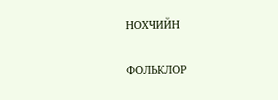НОХЧИЙН

ФОЛЬКЛОР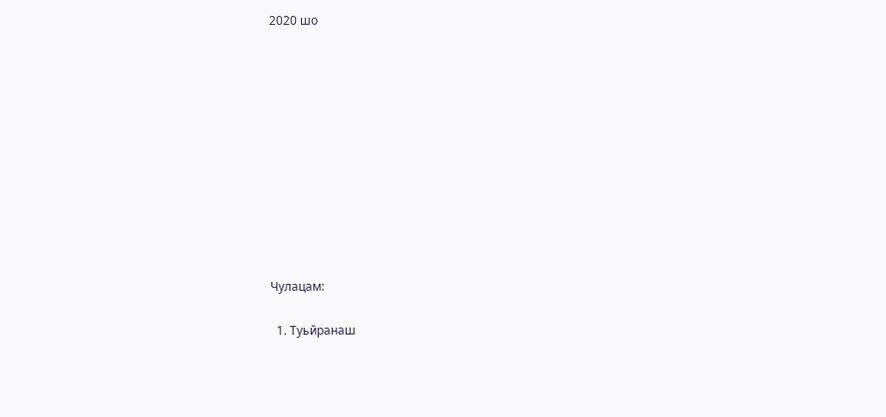2020 шо











Чулацам:

  1. Туьйранаш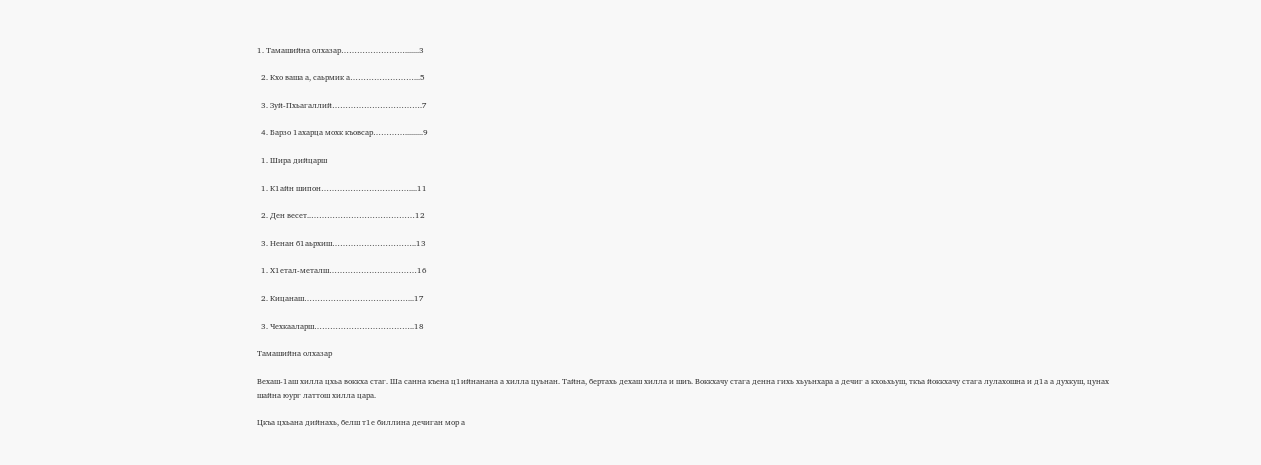1. Тамашийна олхазар…………………….......3

  2. Кхо ваша а, саьрмик а……………………...5

  3. Зуй-Пхьагаллий…………………………….7

  4. Барзо 1ахарца мохк къовсар………….........9

  1. Шира дийцарш

  1. К1айн шипон……………………………....11

  2. Ден весет..…………………………………12

  3. Ненан б1аьрхиш…………………………..13

  1. Х1етал-металш……………………………16

  2. Кицанаш…………………………………...17

  3. Чехкааларш………………………………..18

Тамашийна олхазар

Вехаш-1аш хилла цхьа воккха стаг. Ша санна къена ц1ийнанана а хилла цуьнан. Тайна, бертахь дехаш хилла и шиъ. Воккхачу стага денна гихь хьуьнхара а дечиг а кхоьхьуш, ткъа йоккхачу стага лулахошна и д1а а духкуш, цунах шайна юург латтош хилла цара.

Цкъа цхьана дийнахь, белш т1е биллина дечиган мор а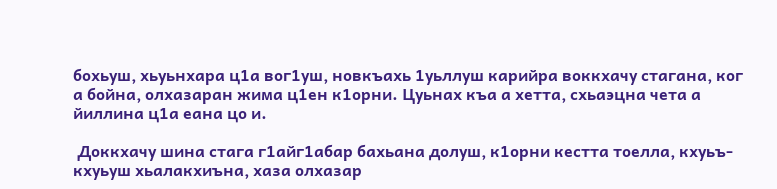бохьуш, хьуьнхара ц1а вог1уш, новкъахь 1уьллуш карийра воккхачу стагана, ког а бойна, олхазаран жима ц1ен к1орни. Цуьнах къа а хетта, схьаэцна чета а йиллина ц1а еана цо и.

 Доккхачу шина стага г1айг1абар бахьана долуш, к1орни кестта тоелла, кхуьъ-кхуьуш хьалакхиъна, хаза олхазар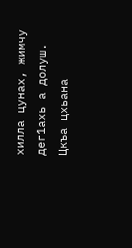хилла цунах, жимчу дег1ахь а долуш. Цкъа цхьана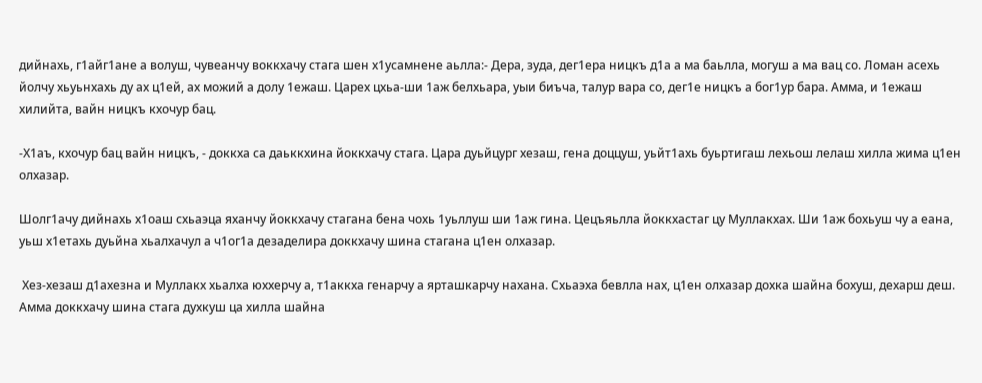дийнахь, г1айг1ане а волуш, чувеанчу воккхачу стага шен х1усамнене аьлла:- Дера, зуда, дег1ера ницкъ д1а а ма баьлла, могуш а ма вац со. Ломан асехь йолчу хьуьнхахь ду ах ц1ей, ах можий а долу 1ежаш. Царех цхьа-ши 1аж белхьара, уыи биъча, талур вара со, дег1е ницкъ а бог1ур бара. Амма, и 1ежаш хилийта, вайн ницкъ кхочур бац.

-Х1аъ, кхочур бац вайн ницкъ, - доккха са даьккхина йоккхачу стага. Цара дуьйцург хезаш, гена доццуш, уьйт1ахь буьртигаш лехьош лелаш хилла жима ц1ен олхазар.

Шолг1ачу дийнахь х1оаш схьаэца яханчу йоккхачу стагана бена чохь 1уьллуш ши 1аж гина. Цецъяьлла йоккхастаг цу Муллакхах. Ши 1аж бохьуш чу а еана, уьш х1етахь дуьйна хьалхачул а ч1ог1а дезаделира доккхачу шина стагана ц1ен олхазар.

 Хез-хезаш д1ахезна и Муллакх хьалха юххерчу а, т1аккха генарчу а ярташкарчу нахана. Схьаэха бевлла нах, ц1ен олхазар дохка шайна бохуш, дехарш деш. Амма доккхачу шина стага духкуш ца хилла шайна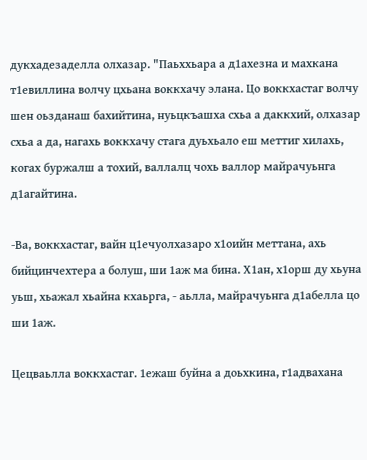дукхадезаделла олхазар. "Паьххьара а д1ахезна и махкана т1евиллина волчу цхьана воккхачу элана. Цо воккхастаг волчу шен оьзданаш бахийтина, нуьцкъашха схьа а даккхий, олхазар схьа а да, нагахь воккхачу стага дуьхьало еш меттиг хилахь, когах буржалш а тохий, валлалц чохь валлор майрачуьнга д1агайтина.

-Ва, воккхастаг, вайн ц1ечуолхазаро х1оийн меттана, ахь бийцинчехтера а болуш, ши 1аж ма бина. Х1ан, х1орш ду хьуна уьш, хьажал хьайна кхаьрга, - аьлла, майрачуьнга д1абелла цо ши 1аж.

Цецваьлла воккхастаг. 1ежаш буйна а доьхкина, г1адвахана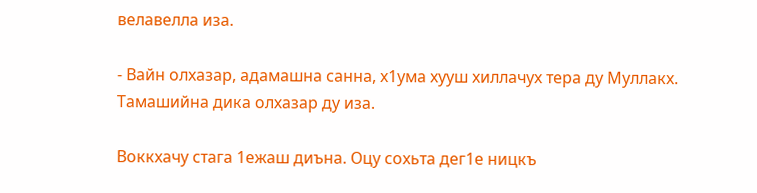велавелла иза.

- Вайн олхазар, адамашна санна, х1ума хууш хиллачух тера ду Муллакх. Тамашийна дика олхазар ду иза.

Воккхачу стага 1ежаш диъна. Оцу сохьта дег1е ницкъ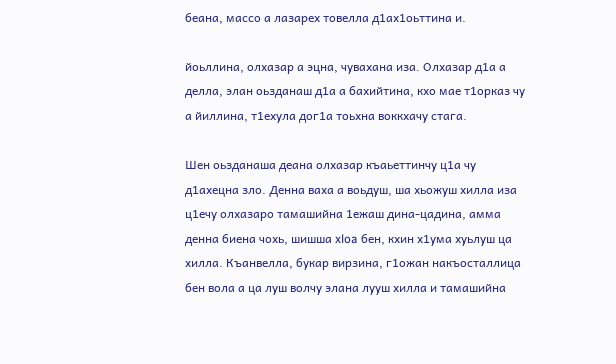беана, массо а лазарех товелла д1ах1оьттина и.

йоьллина, олхазар а эцна, чувахана иза. Олхазар д1а а делла, элан оьзданаш д1а а бахийтина, кхо мае т1орказ чу а йиллина, т1ехула дог1а тоьхна воккхачу стага.

Шен оьзданаша деана олхазар къаьеттинчу ц1а чу д1ахецна зло. Денна ваха а воьдуш, ша хьожуш хилла иза ц1ечу олхазаро тамашийна 1ежаш дина-цадина, амма денна биена чохь, шишша xloa бен, кхин х1ума хуьлуш ца хилла. Къанвелла, букар вирзина, г1ожан накъосталлица бен вола а ца луш волчу элана лууш хилла и тамашийна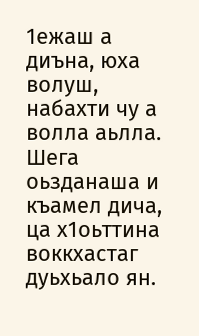1ежаш а диъна, юха волуш, набахти чу а волла аьлла. Шега оьзданаша и къамел дича, ца х1оьттина воккхастаг дуьхьало ян.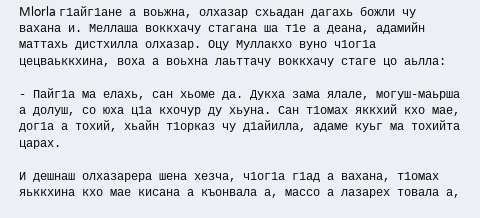Mlorla г1айг1ане а воьжна, олхазар схьадан дагахь божли чу вахана и. Меллаша воккхачу стагана ша т1е а деана, адамийн маттахь дистхилла олхазар. Оцу Муллакхо вуно ч1ог1а цецваьккхина, воха а воьхна лаьттачу воккхачу стаге цо аьлла:

- Пайг1а ма елахь, сан хьоме да. Дукха зама ялале, могуш-маьрша а долуш, со юха ц1а кхочур ду хьуна. Сан т1омах яккхий кхо мае, дог1а а тохий, хьайн т1орказ чу д1айилла, адаме куьг ма тохийта царах.

И дешнаш олхазарера шена хезча, ч1ог1а г1ад а вахана, т1омах яьккхина кхо мае кисана а къонвала а, массо а лазарех товала а,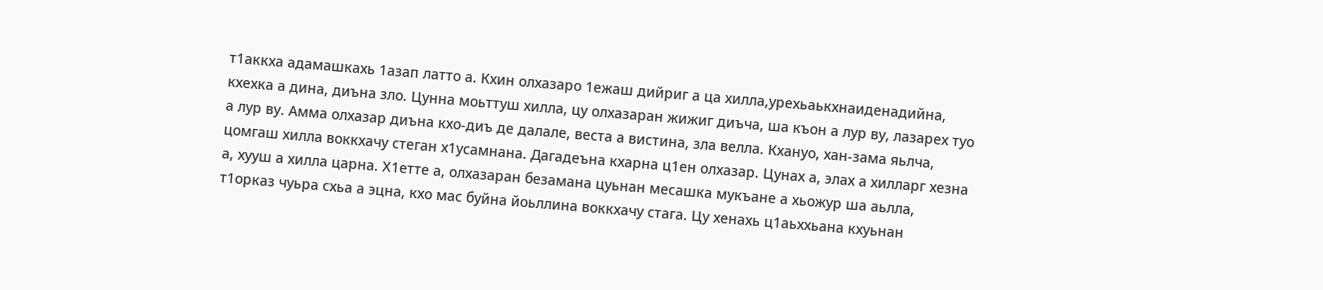т1аккха адамашкахь 1азап латто а. Кхин олхазаро 1ежаш дийриг а ца хилла,урехьаькхнаиденадийна, кхехка а дина, диъна зло. Цунна моьттуш хилла, цу олхазаран жижиг диъча, ша къон а лур ву, лазарех туо а лур ву. Амма олхазар диъна кхо-диъ де далале, веста а вистина, зла велла. Кхануо, хан-зама яьлча, цомгаш хилла воккхачу стеган х1усамнана. Дагадеъна кхарна ц1ен олхазар. Цунах а, элах а хилларг хезна а, хууш а хилла царна. Х1етте а, олхазаран безамана цуьнан месашка мукъане а хьожур ша аьлла, т1орказ чуьра схьа а эцна, кхо мас буйна йоьллина воккхачу стага. Цу хенахь ц1аьххьана кхуьнан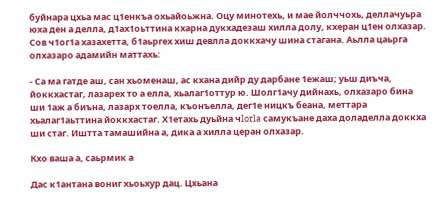буйнара цхьа мас ц1енкъа охьайоьжна. Оцу минотехь, и мае йолччохь, деллачуьра юха ден а делла, д1ах1оьттина кхарна дукхадезаш хилла долу, кхеран ц1ен олхазар. Сов ч1ог1а хазахетта, б1аьргех хиш девлла доккхачу шина стагана. Аьлла цаьрга олхазаро адамийн маттахь:

- Са ма гатде аш, сан хьоменаш, ас кхана дийр ду дарбане 1ежаш; уьш диъча, йоккхастаг, лазарех то а елла, хьалаг1оттур ю. Шолг1ачу дийнахь, олхазаро бина ши 1аж а биъна, лазарх тоелла, къонъелла, дег1е ницкъ беана, меттара хьалаг1аьттина йоккхастаг. Х1етахь дуьйна чlorla самукъане даха доладелла доккха ши стаг. Иштта тамашийна а, дика а хилла церан олхазар.

Кхо ваша а, саьрмик а

Дас к1антана вониг хьоьхур дац. Цхьана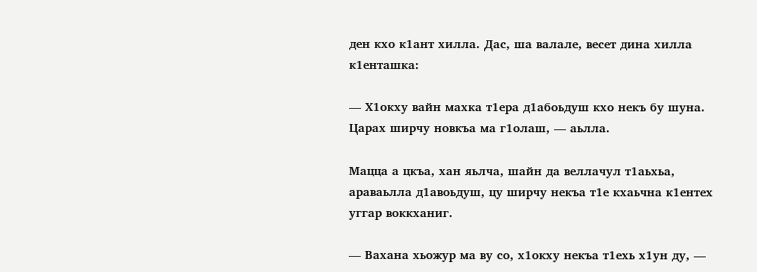ден кхо к1ант хилла. Дас, ша валале, весет дина хилла к1енташка:

— Х1окху вайн махка т1ера д1абоьдуш кхо некъ бу шуна. Царах ширчу новкъа ма г1олаш, — аьлла.

Мацца а цкъа, хан яьлча, шайн да веллачул т1аьхьа, араваьлла д1авоьдуш, цу ширчу некъа т1е кхаьчна к1ентех уггар воккханиг.

— Вахана хьожур ма ву со, х1окху некъа т1ехь х1ун ду, —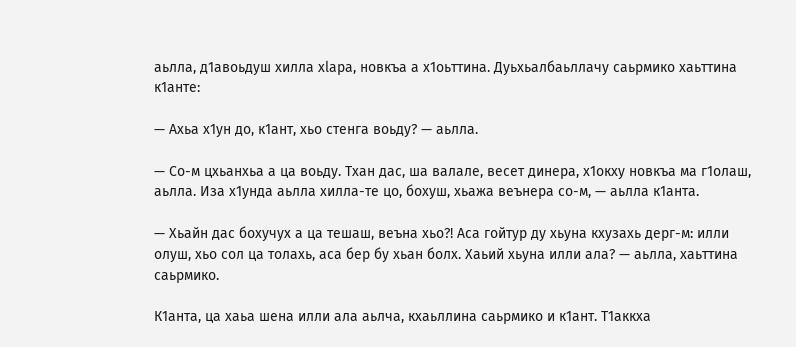аьлла, д1авоьдуш хилла xlapa, новкъа а х1оьттина. Дуьхьалбаьллачу саьрмико хаьттина к1анте:

— Ахьа х1ун до, к1ант, хьо стенга воьду? — аьлла.

— Со-м цхьанхьа а ца воьду. Тхан дас, ша валале, весет динера, х1окху новкъа ма г1олаш, аьлла. Иза х1унда аьлла хилла-те цо, бохуш, хьажа веънера со-м, — аьлла к1анта.

— Хьайн дас бохучух а ца тешаш, веъна хьо?! Аса гойтур ду хьуна кхузахь дерг-м: илли олуш, хьо сол ца толахь, аса бер бу хьан болх. Хаьий хьуна илли ала? — аьлла, хаьттина саьрмико.

К1анта, ца хаьа шена илли ала аьлча, кхаьллина саьрмико и к1ант. Т1аккха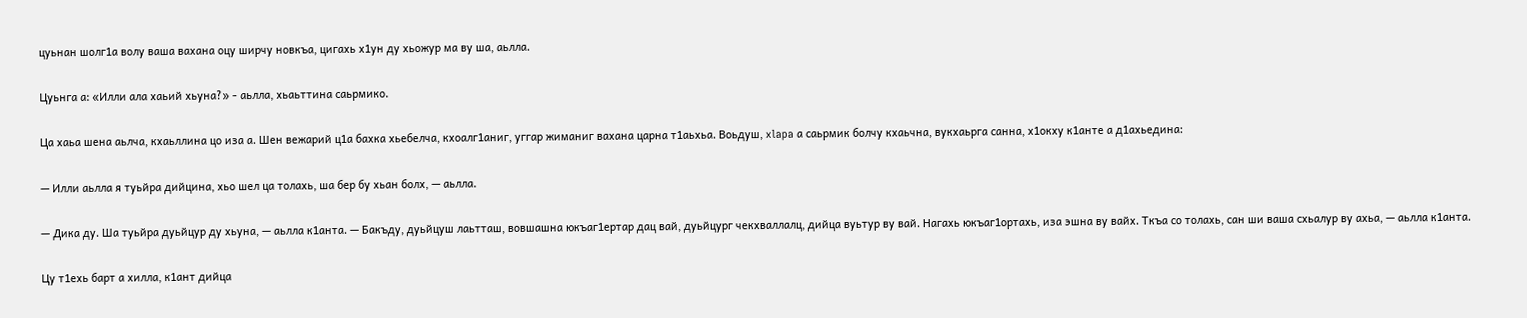цуьнан шолг1а волу ваша вахана оцу ширчу новкъа, цигахь х1ун ду хьожур ма ву ша, аьлла.

Цуьнга а: «Илли ала хаьий хьуна?» - аьлла, хьаьттина саьрмико.

Ца хаьа шена аьлча, кхаьллина цо иза а. Шен вежарий ц1а бахка хьебелча, кхоалг1аниг, уггар жиманиг вахана царна т1аьхьа. Воьдуш, xlapa а саьрмик болчу кхаьчна, вукхаьрга санна, х1окху к1анте а д1ахьедина:

— Илли аьлла я туьйра дийцина, хьо шел ца толахь, ша бер бу хьан болх, — аьлла.

— Дика ду. Ша туьйра дуьйцур ду хьуна, — аьлла к1анта. — Бакъду, дуьйцуш лаьтташ, вовшашна юкъаг1ертар дац вай, дуьйцург чекхваллалц, дийца вуьтур ву вай. Нагахь юкъаг1ортахь, иза эшна ву вайх. Ткъа со толахь, сан ши ваша схьалур ву ахьа, — аьлла к1анта.

Цу т1ехь барт а хилла, к1ант дийца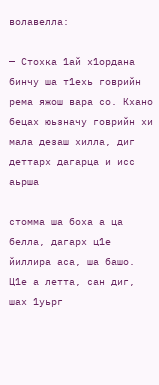волавелла:

— Стохка 1ай х1ордана бинчу ша т1ехь говрийн рема яжош вара со. Кхано бецах юьзначу говрийн хи мала дезаш хилла, диг деттарх дагарца и исс аьрша

стомма ша боха а ца белла, дагарх ц1е йиллира аса, ша башо. Ц1е а летта, сан диг, шах 1уьрг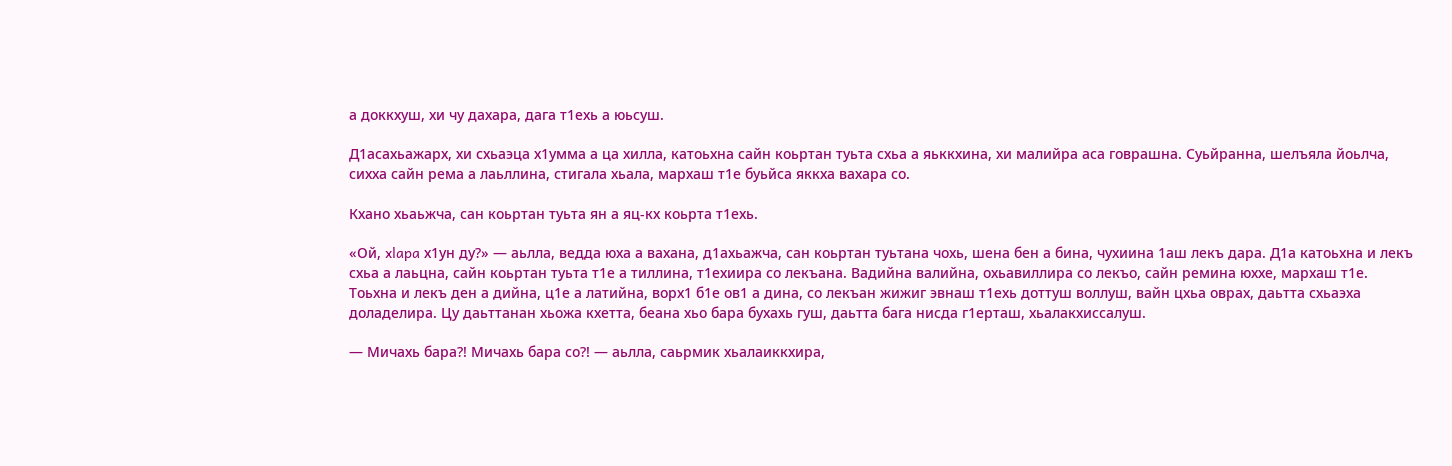а доккхуш, хи чу дахара, дага т1ехь а юьсуш.

Д1асахьажарх, хи схьаэца х1умма а ца хилла, катоьхна сайн коьртан туьта схьа а яьккхина, хи малийра аса говрашна. Суьйранна, шелъяла йоьлча, сихха сайн рема а лаьллина, стигала хьала, мархаш т1е буьйса яккха вахара со.

Кхано хьаьжча, сан коьртан туьта ян а яц-кх коьрта т1ехь.

«Ой, xlapa х1ун ду?» — аьлла, ведда юха а вахана, д1ахьажча, сан коьртан туьтана чохь, шена бен а бина, чухиина 1аш лекъ дара. Д1а катоьхна и лекъ схьа а лаьцна, сайн коьртан туьта т1е а тиллина, т1ехиира со лекъана. Вадийна валийна, охьавиллира со лекъо, сайн ремина юххе, мархаш т1е. Тоьхна и лекъ ден а дийна, ц1е а латийна, ворх1 б1е ов1 а дина, со лекъан жижиг эвнаш т1ехь доттуш воллуш, вайн цхьа оврах, даьтта схьаэха доладелира. Цу даьттанан хьожа кхетта, беана хьо бара бухахь гуш, даьтта бага нисда г1ерташ, хьалакхиссалуш.

— Мичахь бара?! Мичахь бара со?! — аьлла, саьрмик хьалаиккхира,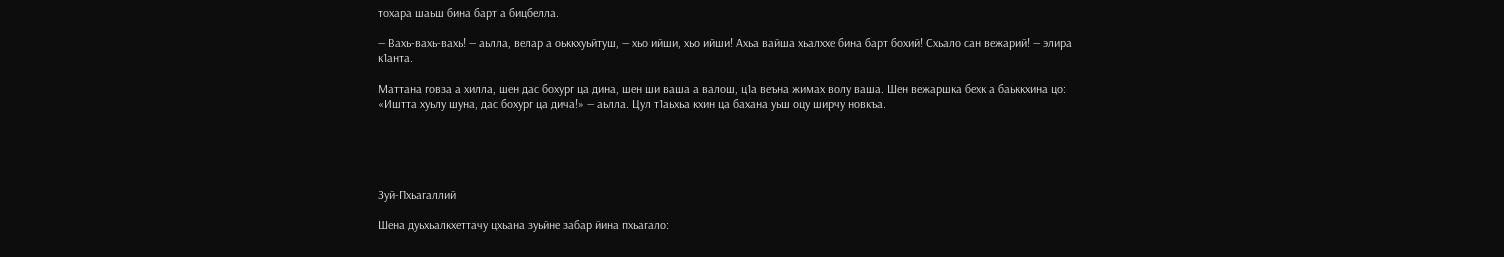тохара шаьш бина барт а бицбелла.

— Вахь-вахь-вахь! — аьлла, велар а оьккхуьйтуш, — хьо ийши, хьо ийши! Ахьа вайша хьалххе бина барт бохий! Схьало сан вежарий! — элира к1анта.

Маттана говза а хилла, шен дас бохург ца дина, шен ши ваша а валош, ц1а веъна жимах волу ваша. Шен вежаршка бехк а баьккхина цо: «Иштта хуьлу шуна, дас бохург ца дича!» — аьлла. Цул т1аьхьа кхин ца бахана уьш оцу ширчу новкъа.





Зуй-Пхьагаллий

Шена дуьхьалкхеттачу цхьана зуьйне забар йина пхьагало: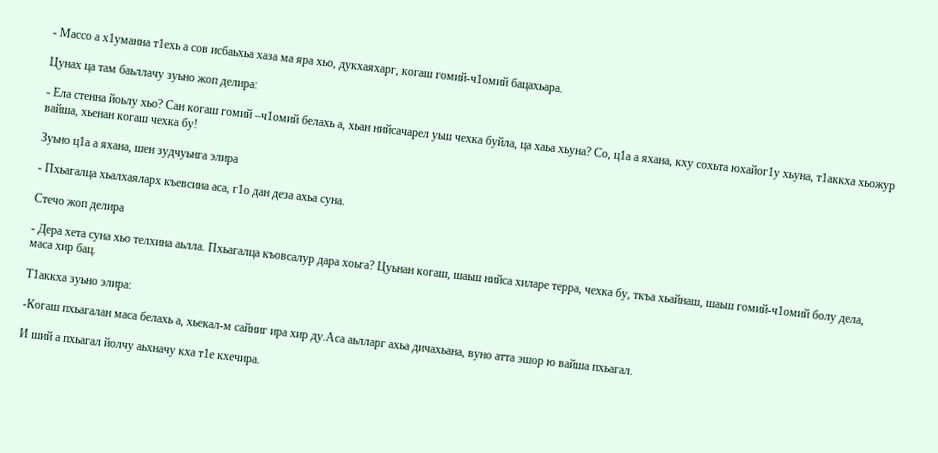- Массо а х1уманна т1ехь а сов исбаьхьа хаза ма яра хьо, дукхаяхарг, когаш гомий-ч1омий бацахьара.

Цунах ца там баьллачу зуьно жоп делира:

- Ела стенна йоьлу хьо? Сан когаш гомий –ч1омий белахь а, хьан нийсачарел уьш чехка буйла, ца хаьа хьуна? Со, ц1а а яхана, кху сохьта юхайог1у хьуна, т1аккха хьожур вайша, хьенан когаш чехка бу!

Зуьно ц1а а яхана, шен зудчуьнга элира

- Пхьагалца хьалхаяларх къевсина аса, г1о дан деза ахьа суна.

Стечо жоп делира

- Дера хета суна хьо телхина аьлла. Пхьагалца къовсалур дара хоьга? Цуьнан когаш, шаьш нийса хиларе терра, чехка бу, ткъа хьайнаш, шаьш гомий-ч1омий болу дела, маса хир бац.

Т1аккха зуьно элира:

-Когаш пхьагалан маса белахь а, хьекал-м сайниг ира хир ду.Аса аьлларг ахьа дичахьана, вуно атта эшор ю вайша пхьагал.

И ший а пхьагал йолчу аьхначу кха т1е кхечира.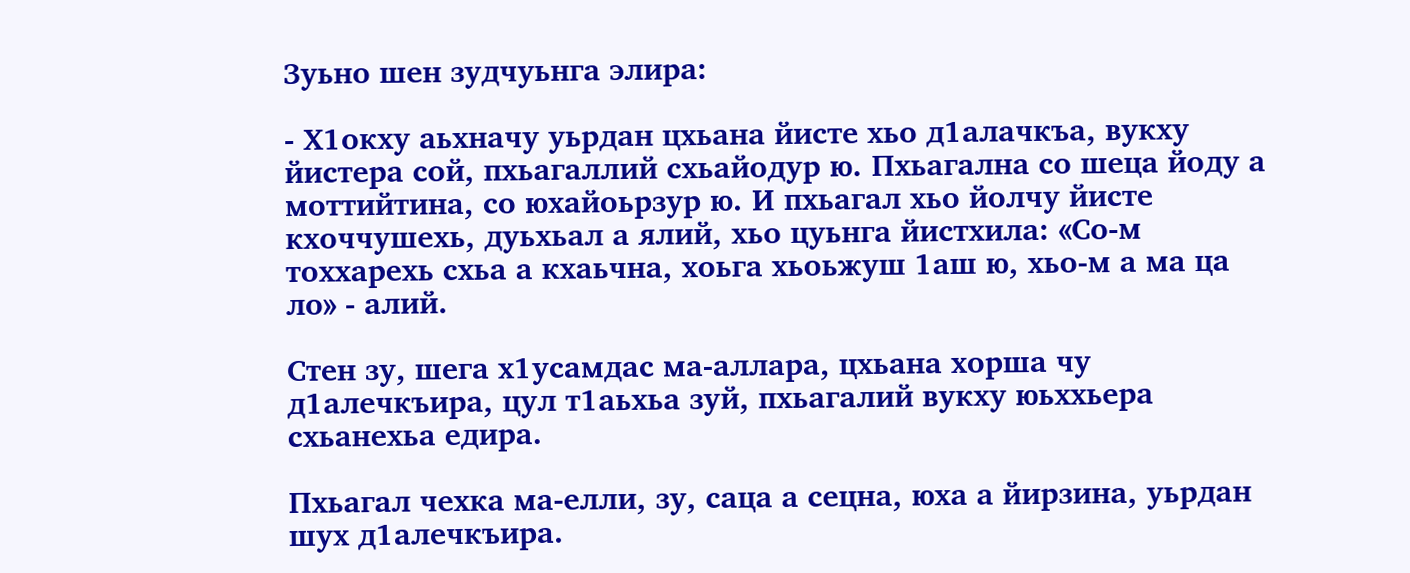Зуьно шен зудчуьнга элира:

- Х1окху аьхначу уьрдан цхьана йисте хьо д1алачкъа, вукху йистера сой, пхьагаллий схьайодур ю. Пхьагална со шеца йоду а моттийтина, со юхайоьрзур ю. И пхьагал хьо йолчу йисте кхоччушехь, дуьхьал а ялий, хьо цуьнга йистхила: «Со-м тоххарехь схьа а кхаьчна, хоьга хьоьжуш 1аш ю, хьо-м а ма ца ло» - алий.

Стен зу, шега х1усамдас ма-аллара, цхьана хорша чу д1алечкъира, цул т1аьхьа зуй, пхьагалий вукху юьххьера схьанехьа едира.

Пхьагал чехка ма-елли, зу, саца а сецна, юха а йирзина, уьрдан шух д1алечкъира.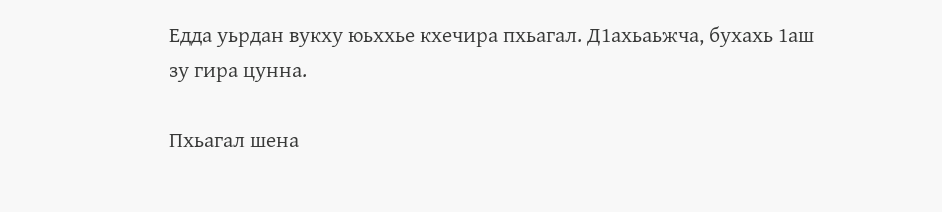Едда уьрдан вукху юьххье кхечира пхьагал. Д1ахьаьжча, бухахь 1аш зу гира цунна.

Пхьагал шена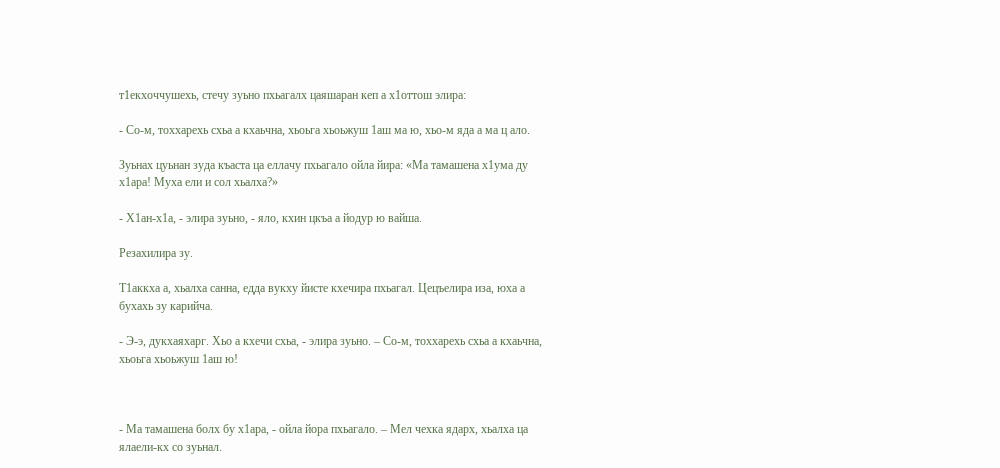т1екхоччушехь, стечу зуьно пхьагалх цаяшаран кеп а х1оттош элира:

- Со-м, тоххарехь схьа а кхаьчна, хьоьга хьоьжуш 1аш ма ю, хьо-м яда а ма ц ало.

Зуьнах цуьнан зуда къаста ца еллачу пхьагало ойла йира: «Ма тамашена х1ума ду х1ара! Муха ели и сол хьалха?»

- Х1ан-х1а, - элира зуьно, - яло, кхин цкъа а йодур ю вайша.

Резахилира зу.

Т1аккха а, хьалха санна, едда вукху йисте кхечира пхьагал. Цецъелира иза, юха а бухахь зу карийча.

- Э-э, дукхаяхарг. Хьо а кхечи схьа, - элира зуьно. – Со-м, тоххарехь схьа а кхаьчна, хьоьга хьоьжуш 1аш ю!



- Ма тамашена болх бу х1ара, - ойла йора пхьагало. – Мел чехка ядарх, хьалха ца ялаели-кх со зуьнал.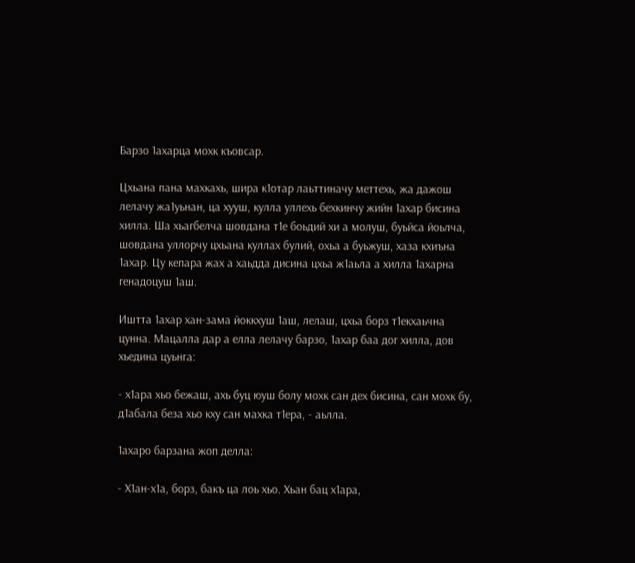Барзо 1ахарца мохк къовсар.

Цхьана пана махкахь, шира к1отар лаьттиначу меттехь, жа дажош лелачу жа1уьнан, ца хууш, кулла уллехь бехкинчу жийн 1ахар бисина хилла. Ша хьагбелча шовдана т1е боьдий хи а молуш, буьйса йоьлча, шовдана уллорчу цхьана куллах булий, охьа а буьжуш, хаза кхиъна 1ахар. Цу кепара жах а хаьдда дисина цхьа ж1аьла а хилла 1ахарна генадоцуш 1аш.

Иштта 1ахар хан-зама йоккхуш 1аш, лелаш, цхьа борз т1екхаьчна цунна. Мацалла дар а елла лелачу барзо, 1ахар баа дог хилла, дов хьедина цуьнга:

- х1ара хьо бежаш, ахь буц юуш болу мохк сан дех бисина, сан мохк бу, д1абала беза хьо кху сан махка т1ера, - аьлла.

1ахаро барзана жоп делла:

- Х1ан-х1а, борз, бакъ ца лоь хьо. Хьан бац х1ара,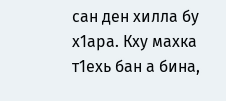сан ден хилла бу х1ара. Кху махка т1ехь бан а бина,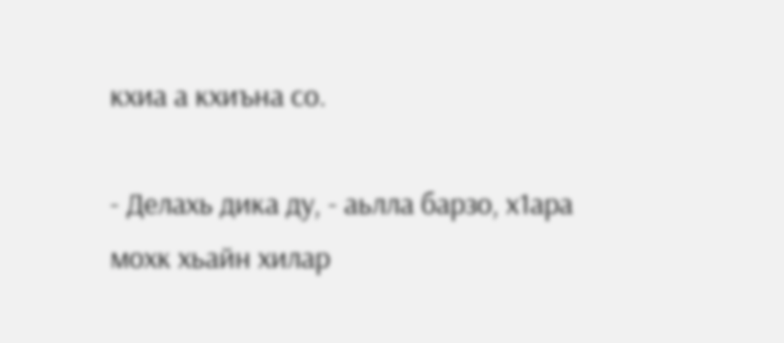кхиа а кхиъна со.

- Делахь дика ду, - аьлла барзо, х1ара мохк хьайн хилар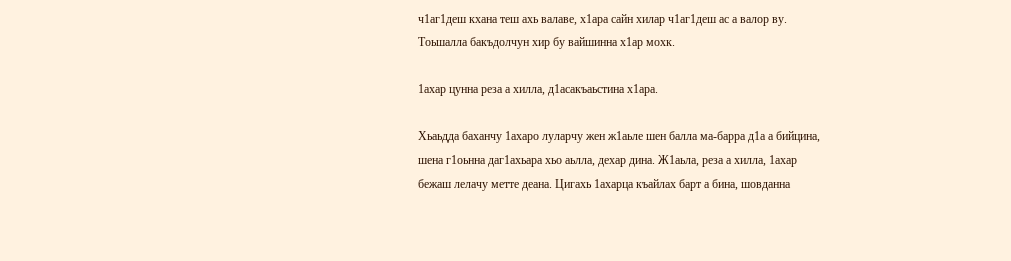ч1аг1деш кхана теш ахь валаве, х1ара сайн хилар ч1аг1деш ас а валор ву. Тоьшалла бакъдолчун хир бу вайшинна х1ар мохк.

1ахар цунна реза а хилла, д1асакъаьстина х1ара.

Хьаьдда баханчу 1ахаро луларчу жен ж1аьле шен балла ма-барра д1а а бийцина, шена г1оьнна даг1ахьара хьо аьлла, дехар дина. Ж1аьла, реза а хилла, 1ахар бежаш лелачу метте деана. Цигахь 1ахарца къайлах барт а бина, шовданна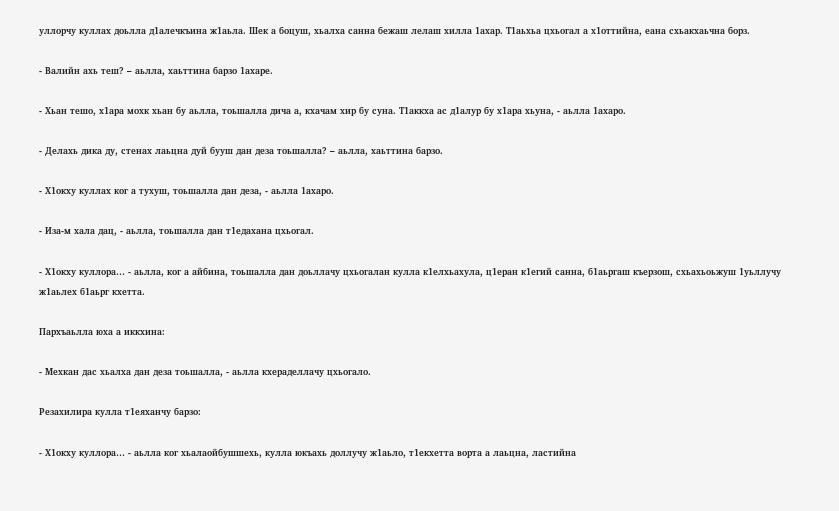уллорчу куллах доьлла д1алечкъина ж1аьла. Шек а боцуш, хьалха санна бежаш лелаш хилла 1ахар. Т1аьхьа цхьогал а х1оттийна, еана схьакхаьчна борз.

- Валийн ахь теш? – аьлла, хаьттина барзо 1ахаре.

- Хьан тешо, х1ара мохк хьан бу аьлла, тоьшалла дича а, кхачам хир бу суна. Т1аккха ас д1алур бу х1ара хьуна, - аьлла 1ахаро.

- Делахь дика ду, стенах лаьцна дуй бууш дан деза тоьшалла? – аьлла, хаьттина барзо.

- Х1окху куллах ког а тухуш, тоьшалла дан деза, - аьлла 1ахаро.

- Иза-м хала дац, - аьлла, тоьшалла дан т1едахана цхьогал.

- Х1окху куллора… - аьлла, ког а айбина, тоьшалла дан доьллачу цхьогалан кулла к1елхьахула, ц1еран к1егий санна, б1аьргаш къерзош, схьахьоьжуш 1уьллучу ж1аьлех б1аьрг кхетта.

Пархъаьлла юха а иккхина:

- Мехкан дас хьалха дан деза тоьшалла, - аьлла кхераделлачу цхьогало.

Резахилира кулла т1еяханчу барзо:

- Х1окху куллора… - аьлла ког хьалаойбушшехь, кулла юкъахь доллучу ж1аьло, т1екхетта ворта а лаьцна, ластийна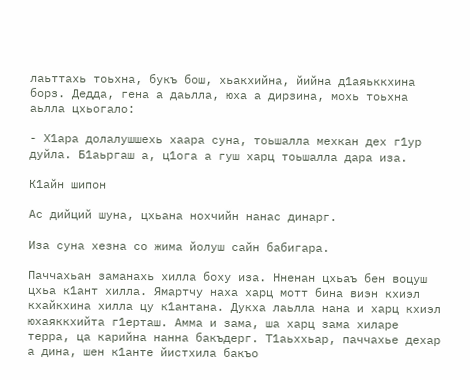лаьттахь тоьхна, букъ бош, хьакхийна, йийна д1аяьккхина борз. Дедда, гена а даьлла, юха а дирзина, мохь тоьхна аьлла цхьогало:

- Х1ара долалушшехь хаара суна, тоьшалла мехкан дех г1ур дуйла. Б1аьргаш а, ц1ога а гуш харц тоьшалла дара иза.

К1айн шипон

Ас дийций шуна, цхьана нохчийн нанас динарг.

Иза суна хезна со жима йолуш сайн бабигара.

Паччахьан заманахь хилла боху иза. Нненан цхьаъ бен воцуш цхьа к1ант хилла. Ямартчу наха харц мотт бина виэн кхиэл кхайкхина хилла цу к1антана. Дукха лаьлла нана и харц кхиэл юхаяккхийта г1ерташ. Амма и зама, ша харц зама хиларе терра, ца карийна нанна бакъдерг. Т1аьххьар, паччахье дехар а дина, шен к1анте йистхила бакъо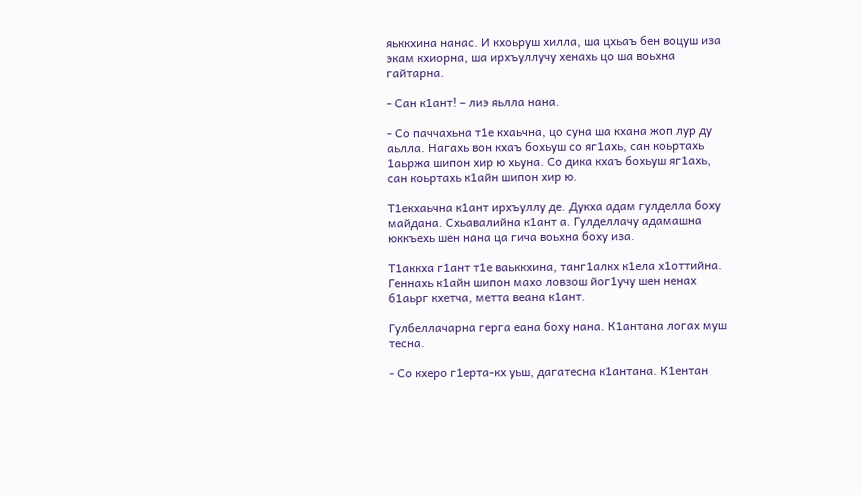яьккхина нанас. И кхоьруш хилла, ша цхьаъ бен воцуш иза экам кхиорна, ша ирхъуллучу хенахь цо ша воьхна гайтарна.

- Сан к1ант! – лиэ яьлла нана.

- Со паччахьна т1е кхаьчна, цо суна ша кхана жоп лур ду аьлла. Нагахь вон кхаъ бохьуш со яг1ахь, сан коьртахь 1аьржа шипон хир ю хьуна. Со дика кхаъ бохьуш яг1ахь, сан коьртахь к1айн шипон хир ю.

Т1екхаьчна к1ант ирхъуллу де. Дукха адам гулделла боху майдана. Схьавалийна к1ант а. Гулделлачу адамашна юккъехь шен нана ца гича воьхна боху иза.

Т1аккха г1ант т1е ваьккхина, танг1алкх к1ела х1оттийна. Геннахь к1айн шипон махо ловзош йог1учу шен ненах б1аьрг кхетча, метта веана к1ант.

Гулбеллачарна герга еана боху нана. К1антана логах муш тесна.

- Со кхеро г1ерта-кх уьш, дагатесна к1антана. К1ентан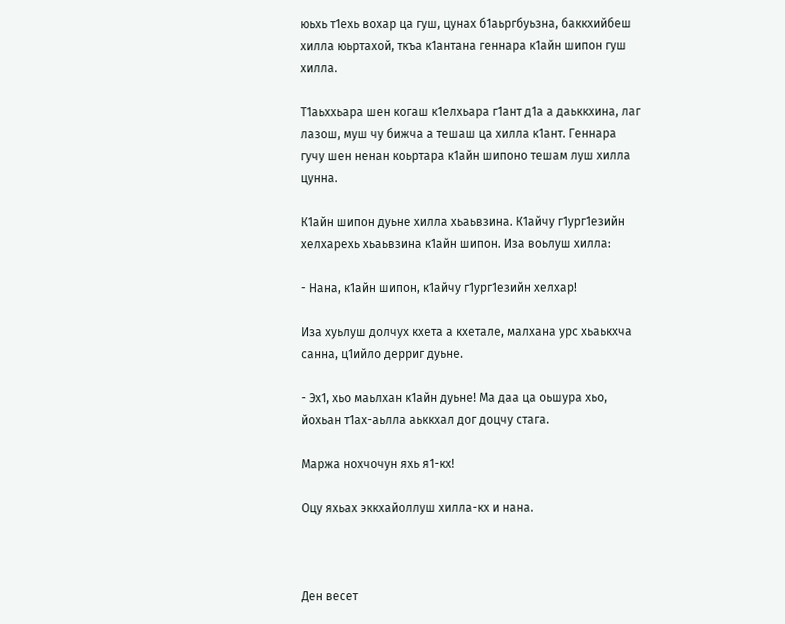юьхь т1ехь вохар ца гуш, цунах б1аьргбуьзна, баккхийбеш хилла юьртахой, ткъа к1антана геннара к1айн шипон гуш хилла.

Т1аьххьара шен когаш к1елхьара г1ант д1а а даьккхина, лаг лазош, муш чу бижча а тешаш ца хилла к1ант. Геннара гучу шен ненан коьртара к1айн шипоно тешам луш хилла цунна.

К1айн шипон дуьне хилла хьаьвзина. К1айчу г1ург1езийн хелхарехь хьаьвзина к1айн шипон. Иза воьлуш хилла:

- Нана, к1айн шипон, к1айчу г1ург1езийн хелхар!

Иза хуьлуш долчух кхета а кхетале, малхана урс хьаькхча санна, ц1ийло дерриг дуьне.

- Эх1, хьо маьлхан к1айн дуьне! Ма даа ца оьшура хьо, йохьан т1ах-аьлла аьккхал дог доцчу стага.

Маржа нохчочун яхь я1-кх!

Оцу яхьах эккхайоллуш хилла-кх и нана.



Ден весет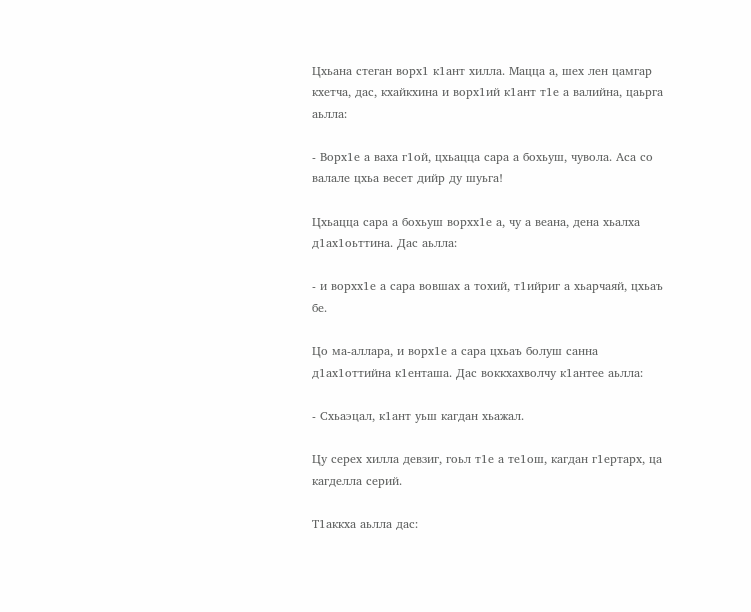Цхьана стеган ворх1 к1ант хилла. Мацца а, шех лен цамгар кхетча, дас, кхайкхина и ворх1ий к1ант т1е а валийна, цаьрга аьлла:

- Ворх1е а ваха г1ой, цхьацца сара а бохьуш, чувола. Аса со валале цхьа весет дийр ду шуьга!

Цхьацца сара а бохьуш ворхх1е а, чу а веана, дена хьалха д1ах1оьттина. Дас аьлла:

- и ворхх1е а сара вовшах а тохий, т1ийриг а хьарчаяй, цхьаъ бе.

Цо ма-аллара, и ворх1е а сара цхьаъ болуш санна д1ах1оттийна к1енташа. Дас воккхахволчу к1антее аьлла:

- Схьаэцал, к1ант уьш кагдан хьажал.

Цу серех хилла девзиг, гоьл т1е а те1ош, кагдан г1ертарх, ца кагделла серий.

Т1аккха аьлла дас: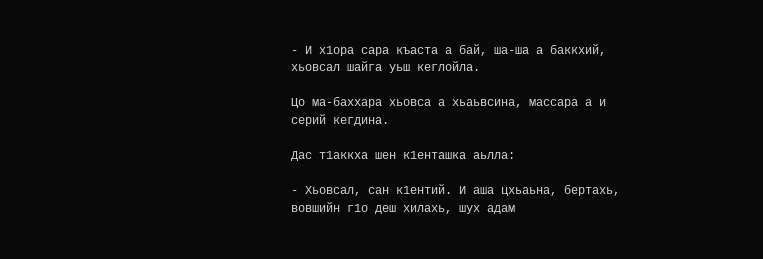- И х1ора сара къаста а бай, ша-ша а баккхий, хьовсал шайга уьш кеглойла.

Цо ма-баххара хьовса а хьаьвсина, массара а и серий кегдина.

Дас т1аккха шен к1енташка аьлла:

- Хьовсал, сан к1ентий. И аша цхьаьна, бертахь, вовшийн г1о деш хилахь, шух адам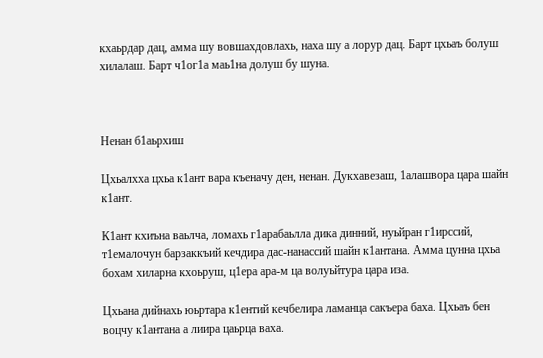кхаьрдар дац, амма шу вовшахдовлахь, наха шу а лорур дац. Барт цхьаъ болуш хилалаш. Барт ч1ог1а маь1на долуш бу шуна.



Ненан б1аьрхиш

Цхьалхха цхьа к1ант вара къеначу ден, ненан. Дукхавезаш, 1алашвора цара шайн к1ант.

К1ант кхиъна ваьлча, ломахь г1арабаьлла дика динний, нуьйран г1ирссий, т1емалочун барзаккъий кечдира дас-нанассий шайн к1антана. Амма цунна цхьа бохам хиларна кхоьруш, ц1ера ара-м ца волуьйтура цара иза.

Цхьана дийнахь юьртара к1ентий кечбелира ламанца сакъера баха. Цхьаъ бен воцчу к1антана а лиира цаьрца ваха.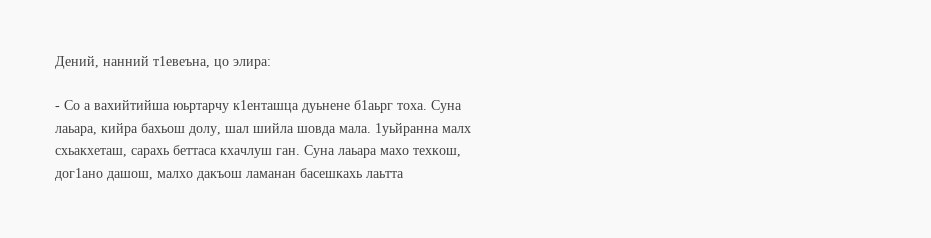Дений, нанний т1евеъна, цо элира:

- Со а вахийтийша юьртарчу к1енташца дуьнене б1аьрг тоха. Суна лаьара, кийра бахьош долу, шал шийла шовда мала. 1уьйранна малх схьакхеташ, сарахь беттаса кхачлуш ган. Суна лаьара махо техкош, дог1ано дашош, малхо дакъош ламанан басешкахь лаьтта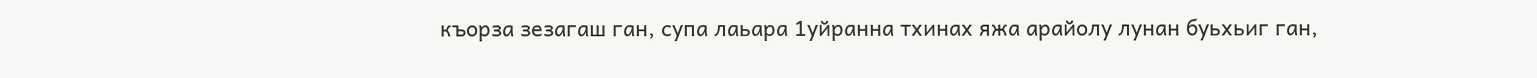къорза зезагаш ган, супа лаьара 1уйранна тхинах яжа арайолу лунан буьхьиг ган,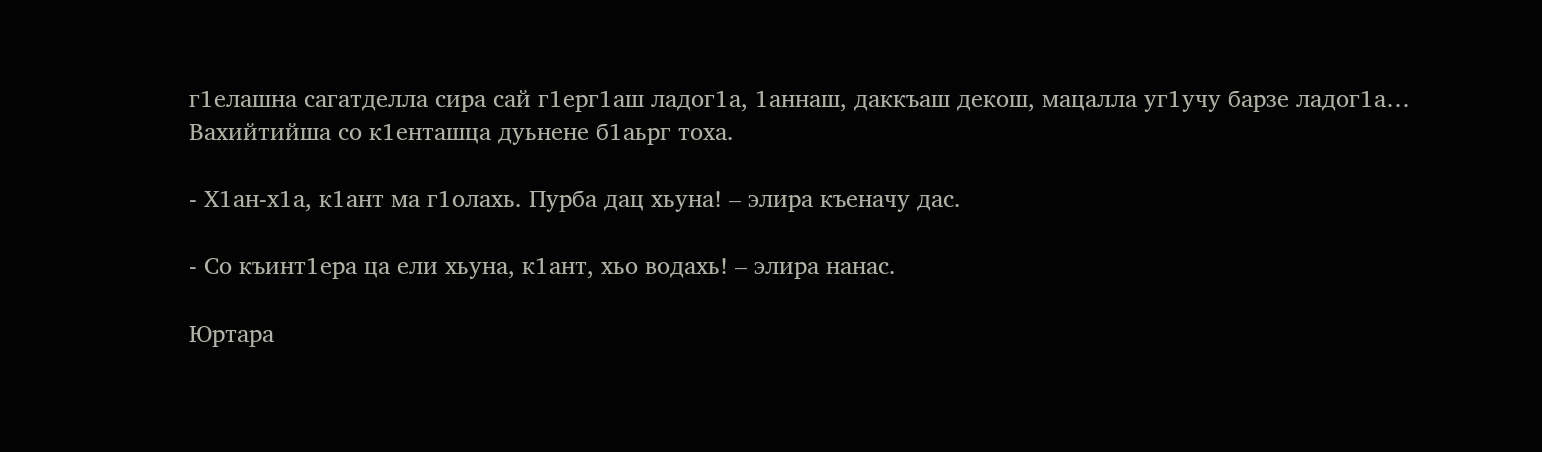г1елашна сагатделла сира сай г1ерг1аш ладог1а, 1аннаш, даккъаш декош, мацалла уг1учу барзе ладог1а… Вахийтийша со к1енташца дуьнене б1аьрг тоха.

- Х1ан-х1а, к1ант ма г1олахь. Пурба дац хьуна! – элира къеначу дас.

- Со къинт1ера ца ели хьуна, к1ант, хьо водахь! – элира нанас.

Юртара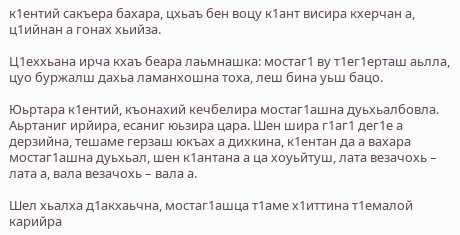к1ентий сакъера бахара, цхьаъ бен воцу к1ант висира кхерчан а, ц1ийнан а гонах хьийза.

Ц1еххьана ирча кхаъ беара лаьмнашка: мостаг1 ву т1ег1ерташ аьлла, цуо буржалш дахьа ламанхошна тоха, леш бина уьш бацо.

Юьртара к1ентий, къонахий кечбелира мостаг1ашна дуьхьалбовла. Аьртаниг ирйира, есаниг юьзира цара. Шен шира г1аг1 дег1е а дерзийна, тешаме герзаш юкъах а дихкина, к1ентан да а вахара мостаг1ашна дуьхьал, шен к1антана а ца хоуьйтуш, лата везачохь – лата а, вала везачохь – вала а.

Шел хьалха д1акхаьчна, мостаг1ашца т1аме х1иттина т1емалой карийра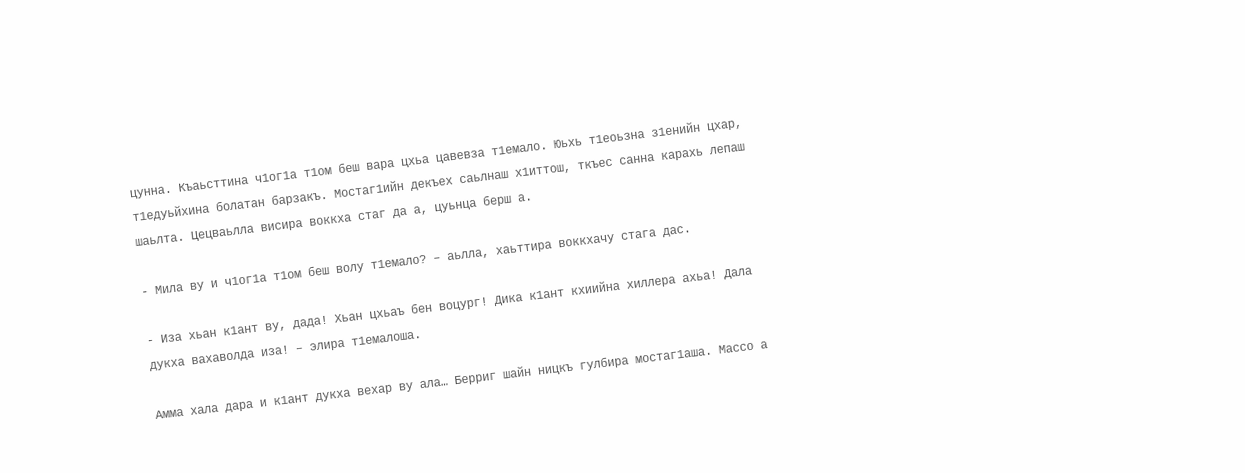цунна. Къаьсттина ч1ог1а т1ом беш вара цхьа цавевза т1емало. Юьхь т1еоьзна з1енийн цхар, т1едуьйхина болатан барзакъ. Мостаг1ийн декъех саьлнаш х1иттош, ткъес санна карахь лепаш шаьлта. Цецваьлла висира воккха стаг да а, цуьнца берш а.

- Мила ву и ч1ог1а т1ом беш волу т1емало? – аьлла, хаьттира воккхачу стага дас.

- Иза хьан к1ант ву, дада! Хьан цхьаъ бен воцург! Дика к1ант кхиийна хиллера ахьа! Дала дукха вахаволда иза! – элира т1емалоша.

Амма хала дара и к1ант дукха вехар ву ала… Берриг шайн ницкъ гулбира мостаг1аша. Массо а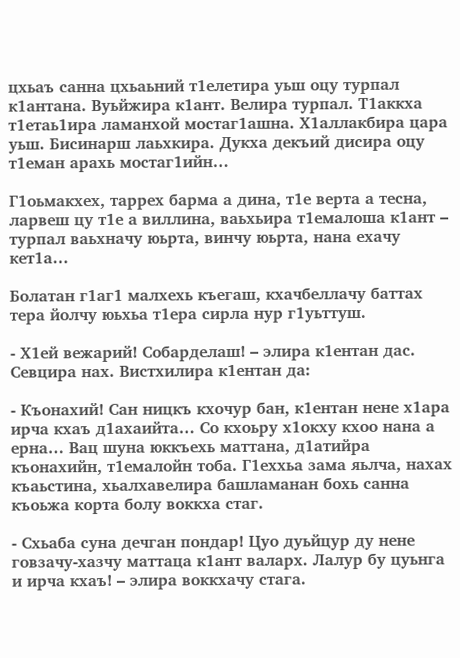цхьаъ санна цхьаьний т1елетира уьш оцу турпал к1антана. Вуьйжира к1ант. Велира турпал. Т1аккха т1етаь1ира ламанхой мостаг1ашна. Х1аллакбира цара уьш. Бисинарш лаьхкира. Дукха декъий дисира оцу т1еман арахь мостаг1ийн…

Г1оьмакхех, таррех барма а дина, т1е верта а тесна, ларвеш цу т1е а виллина, ваьхьира т1емалоша к1ант – турпал ваьхначу юьрта, винчу юьрта, нана ехачу кет1а…

Болатан г1аг1 малхехь къегаш, кхачбеллачу баттах тера йолчу юьхьа т1ера сирла нур г1уьттуш.

- Х1ей вежарий! Собарделаш! – элира к1ентан дас. Севцира нах. Вистхилира к1ентан да:

- Къонахий! Сан ницкъ кхочур бан, к1ентан нене х1ара ирча кхаъ д1ахаийта… Со кхоьру х1окху кхоо нана а ерна… Вац шуна юккъехь маттана, д1атийра къонахийн, т1емалойн тоба. Г1еххьа зама яьлча, нахах къаьстина, хьалхавелира башламанан бохь санна къоьжа корта болу воккха стаг.

- Схьаба суна дечган пондар! Цуо дуьйцур ду нене говзачу-хазчу маттаца к1ант валарх. Лалур бу цуьнга и ирча кхаъ! – элира воккхачу стага.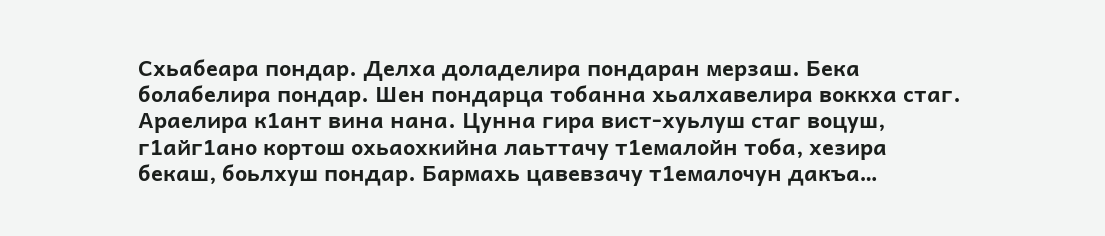Схьабеара пондар. Делха доладелира пондаран мерзаш. Бека болабелира пондар. Шен пондарца тобанна хьалхавелира воккха стаг. Араелира к1ант вина нана. Цунна гира вист-хуьлуш стаг воцуш, г1айг1ано кортош охьаохкийна лаьттачу т1емалойн тоба, хезира бекаш, боьлхуш пондар. Бармахь цавевзачу т1емалочун дакъа…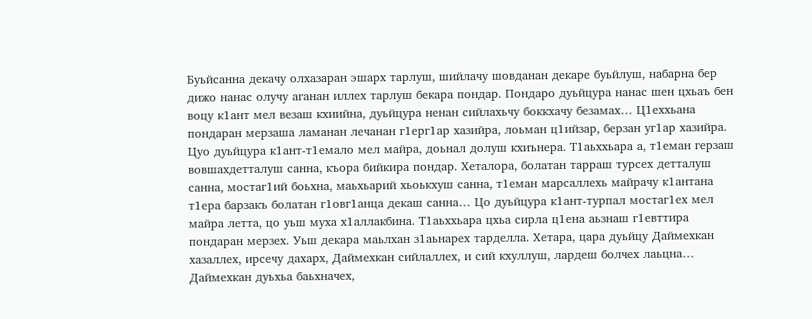Буьйсанна декачу олхазаран эшарх тарлуш, шийлачу шовданан декаре буьйлуш, набарна бер дижо нанас олучу аганан иллех тарлуш бекара пондар. Пондаро дуьйцура нанас шен цхьаъ бен воцу к1ант мел везаш кхиийна, дуьйцура ненан сийлахьчу боккхачу безамах… Ц1еххьана пондаран мерзаша ламанан лечанан г1ерг1ар хазийра, лоьман ц1ийзар, берзан уг1ар хазийра. Цуо дуьйцура к1ант-т1емало мел майра, доьнал долуш кхиънера. Т1аьххьара а, т1еман герзаш вовшахдетталуш санна, къора бийкира пондар. Хеталора, болатан тарраш турсех детталуш санна, мостаг1ий боьхна, маьхьарий хьоькхуш санна, т1еман марсаллехь майрачу к1антана т1ера барзакъ болатан г1овг1анца декаш санна… Цо дуьйцура к1ант-турпал мостаг1ех мел майра летта, цо уьш муха х1аллакбина. Т1аьххьара цхьа сирла ц1ена аьзнаш г1евттира пондаран мерзех. Уьш декара маьлхан з1аьнарех тарделла. Хетара, цара дуьйцу Даймехкан хазаллех, ирсечу дахарх, Даймехкан сийлаллех, и сий кхуллуш, лардеш болчех лаьцна… Даймехкан дуьхьа баьхначех,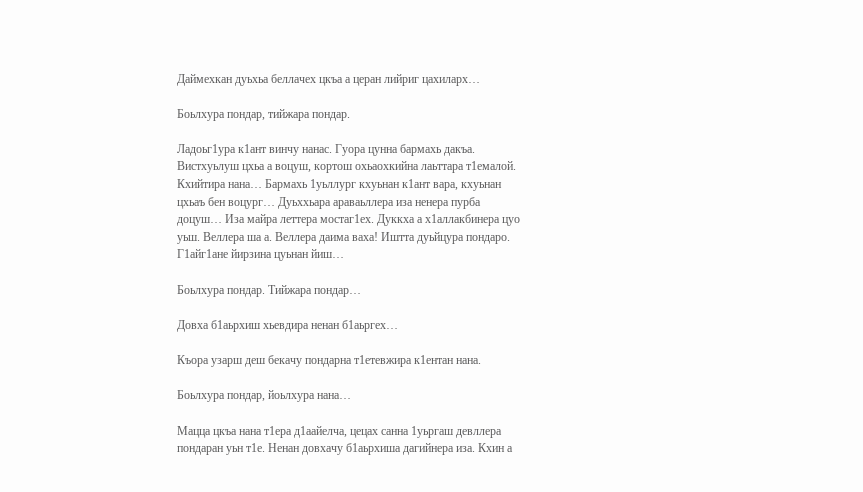Даймехкан дуьхьа беллачех цкъа а церан лийриг цахиларх…

Боьлхура пондар, тийжара пондар.

Ладоьг1ура к1ант винчу нанас. Гуора цунна бармахь дакъа. Вистхуьлуш цхьа а воцуш, кортош охьаохкийна лаьттара т1емалой. Кхийтира нана… Бармахь 1уьллург кхуьнан к1ант вара, кхуьнан цхьаъ бен воцург… Дуьххьара араваьллера иза ненера пурба доцуш… Иза майра леттера мостаг1ех. Дуккха а х1аллакбинера цуо уьш. Веллера ша а. Веллера даима ваха! Иштта дуьйцура пондаро. Г1айг1ане йирзина цуьнан йиш…

Боьлхура пондар. Тийжара пондар…

Довха б1аьрхиш хьевдира ненан б1аьргех…

Къора узарш деш бекачу пондарна т1етевжира к1ентан нана.

Боьлхура пондар, йоьлхура нана…

Мацца цкъа нана т1ера д1аайелча, цецах санна 1уьргаш девллера пондаран уьн т1е. Ненан довхачу б1аьрхиша дагийнера иза. Кхин а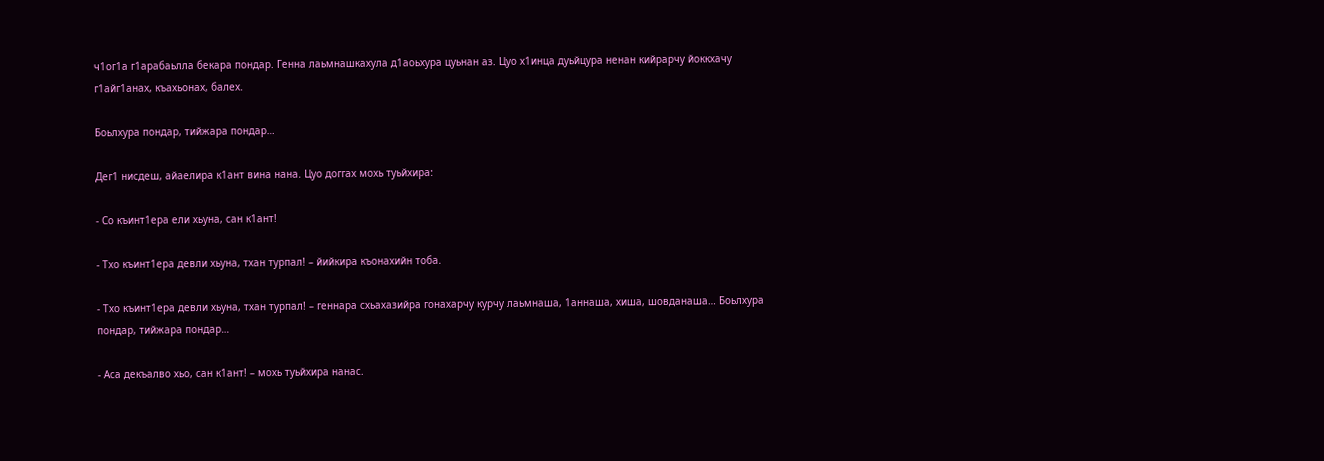ч1ог1а г1арабаьлла бекара пондар. Генна лаьмнашкахула д1аоьхура цуьнан аз. Цуо х1инца дуьйцура ненан кийрарчу йоккхачу г1айг1анах, къахьонах, балех.

Боьлхура пондар, тийжара пондар…

Дег1 нисдеш, айаелира к1ант вина нана. Цуо доггах мохь туьйхира:

- Со къинт1ера ели хьуна, сан к1ант!

- Тхо къинт1ера девли хьуна, тхан турпал! – йийкира къонахийн тоба.

- Тхо къинт1ера девли хьуна, тхан турпал! – геннара схьахазийра гонахарчу курчу лаьмнаша, 1аннаша, хиша, шовданаша… Боьлхура пондар, тийжара пондар…

- Аса декъалво хьо, сан к1ант! – мохь туьйхира нанас.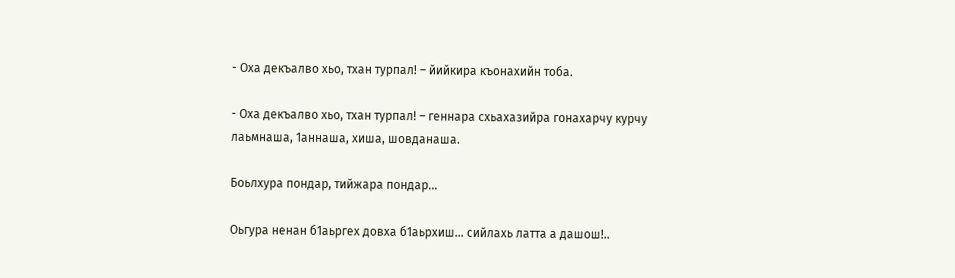- Оха декъалво хьо, тхан турпал! – йийкира къонахийн тоба.

- Оха декъалво хьо, тхан турпал! – геннара схьахазийра гонахарчу курчу лаьмнаша, 1аннаша, хиша, шовданаша.

Боьлхура пондар, тийжара пондар…

Оьгура ненан б1аьргех довха б1аьрхиш… сийлахь латта а дашош!..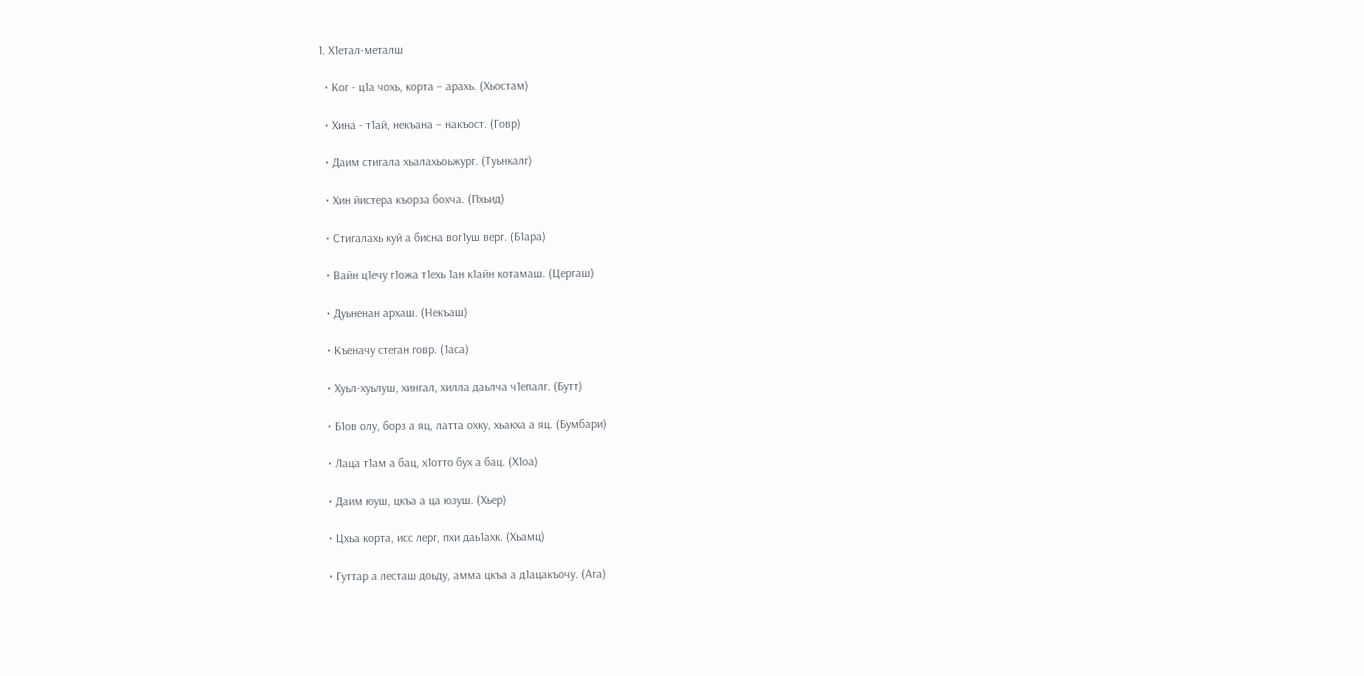1. Х1етал-металш

  • Ког - ц1а чохь, корта – арахь. (Хьостам)

  • Хина - т1ай, некъана – накъост. (Говр)

  • Даим стигала хьалахьоьжург. (Туьнкалг)

  • Хин йистера къорза бохча. (Пхьид)

  • Стигалахь куй а бисна вог1уш верг. (Б1ара)

  • Вайн ц1ечу г1ожа т1ехь 1ан к1айн котамаш. (Цергаш)

  • Дуьненан архаш. (Некъаш)

  • Къеначу стеган говр. (1аса)

  • Хуьл-хуьлуш, хингал, хилла даьлча ч1епалг. (Бутт)

  • Б1ов олу, борз а яц, латта охку, хьакха а яц. (Бумбари)

  • Лаца т1ам а бац, х1отто бух а бац. (Х1оа)

  • Даим юуш, цкъа а ца юзуш. (Хьер)

  • Цхьа корта, исс лерг, пхи даь1ахк. (Хьамц)

  • Гуттар а лесташ доьду, амма цкъа а д1ацакъочу. (Ага)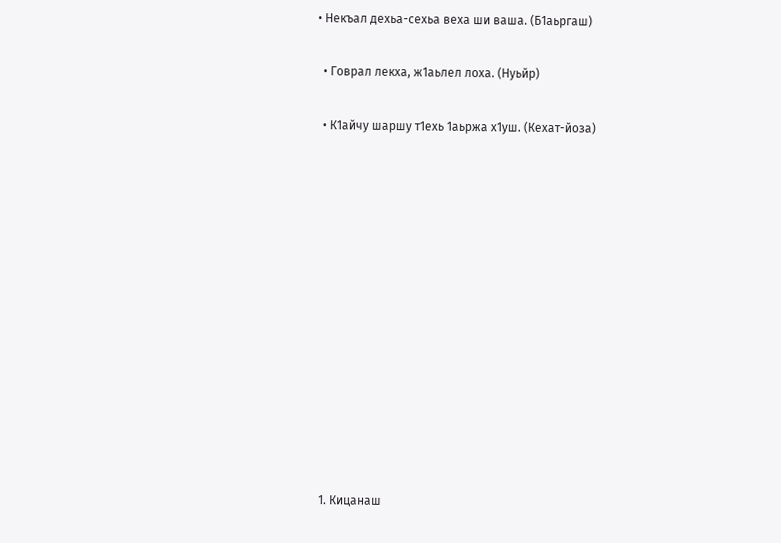• Некъал дехьа-сехьа веха ши ваша. (Б1аьргаш)

  • Говрал лекха, ж1аьлел лоха. (Нуьйр)

  • К1айчу шаршу т1ехь 1аьржа х1уш. (Кехат-йоза)













  1. Кицанаш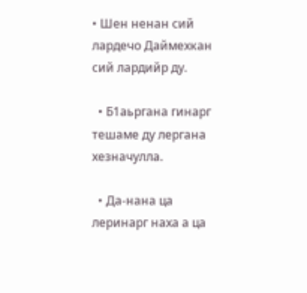• Шен ненан сий лардечо Даймехкан сий лардийр ду.

  • Б1аьргана гинарг тешаме ду лергана хезначулла.

  • Да-нана ца леринарг наха а ца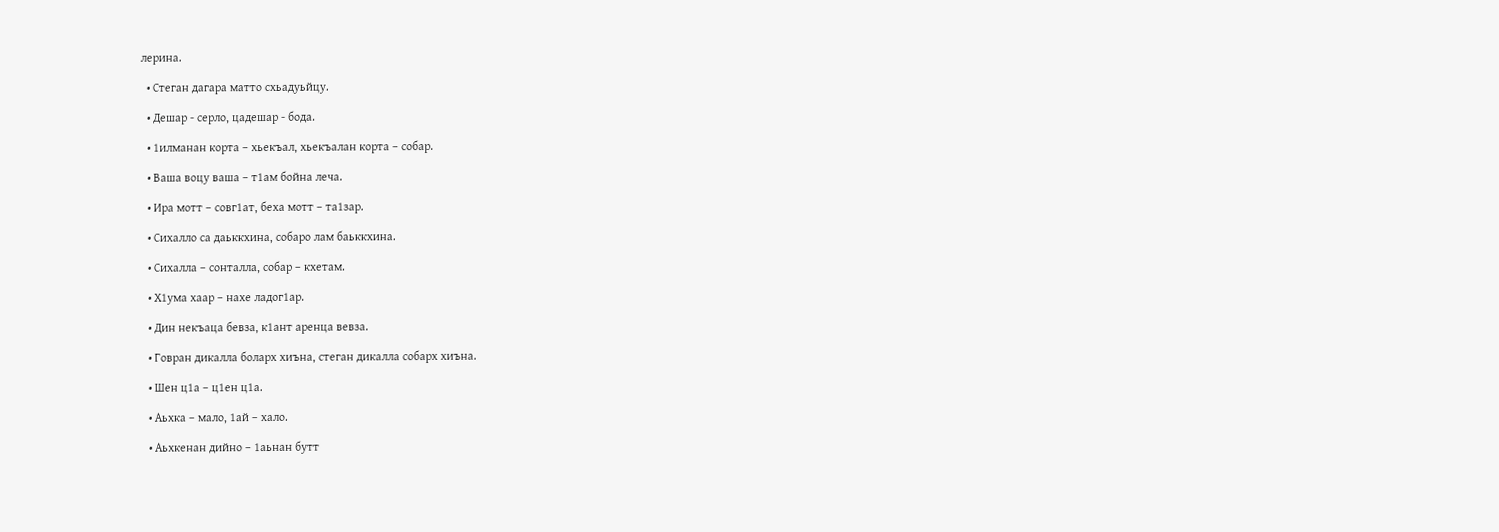лерина.

  • Стеган дагара матто схьадуьйцу.

  • Дешар - серло, цадешар - бода.

  • 1илманан корта – хьекъал, хьекъалан корта – собар.

  • Ваша воцу ваша – т1ам бойна леча.

  • Ира мотт – совг1ат, беха мотт – та1зар.

  • Сихалло са даьккхина, собаро лам баьккхина.

  • Сихалла – сонталла, собар – кхетам.

  • Х1ума хаар – нахе ладог1ар.

  • Дин некъаца бевза, к1ант аренца вевза.

  • Говран дикалла боларх хиъна, стеган дикалла собарх хиъна.

  • Шен ц1а – ц1ен ц1а.

  • Аьхка – мало, 1ай – хало.

  • Аьхкенан дийно – 1аьнан бутт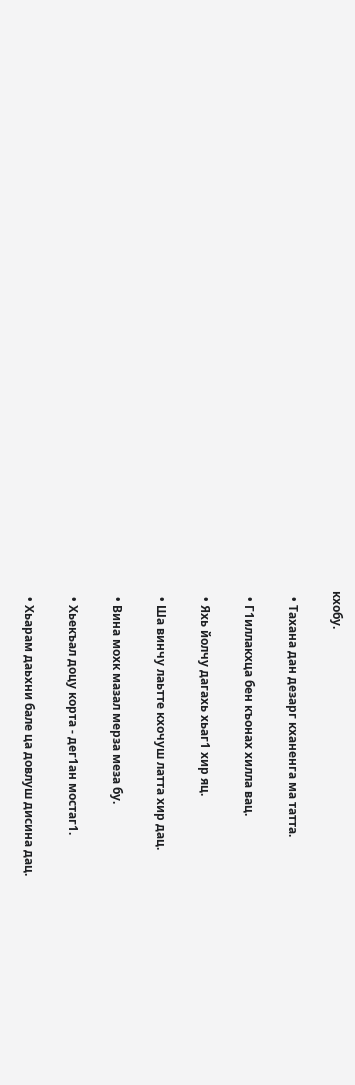кхобу.

  • Тахана дан дезарг кханенга ма татта.

  • Г1иллакхца бен къонах хилла вац.

  • Яхь йолчу дагахь хьаг1 хир яц.

  • Ша винчу лаьтте кхочуш латта хир дац.

  • Вина мохк мазал мерза меза бу.

  • Хьекъал доцу корта - дег1ан мостаг1.

  • Хьарам даьхни бале ца довлуш дисина дац.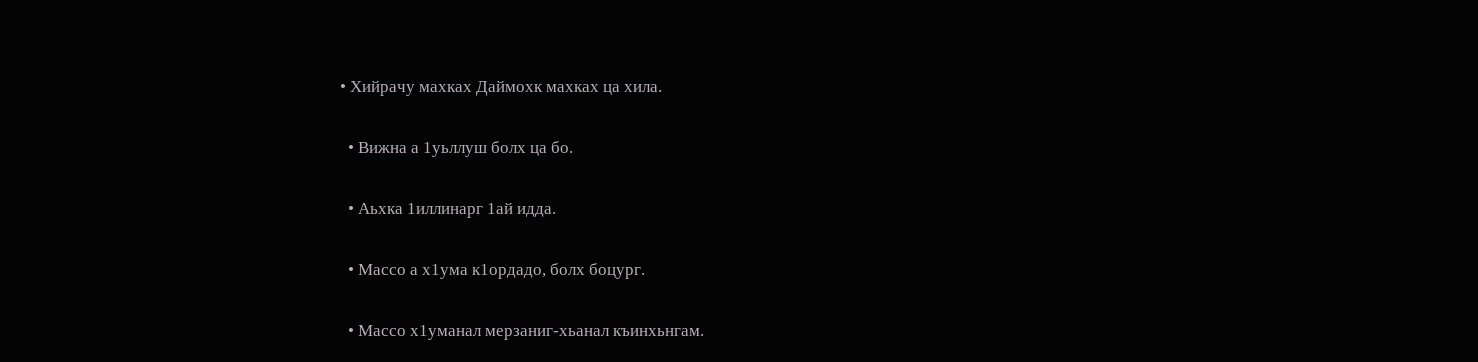• Хийрачу махках Даймохк махках ца хила.

  • Вижна а 1уьллуш болх ца бо.

  • Аьхка 1иллинарг 1ай идда.

  • Массо а х1ума к1ордадо, болх боцург.

  • Массо х1уманал мерзаниг-хьанал къинхьнгам.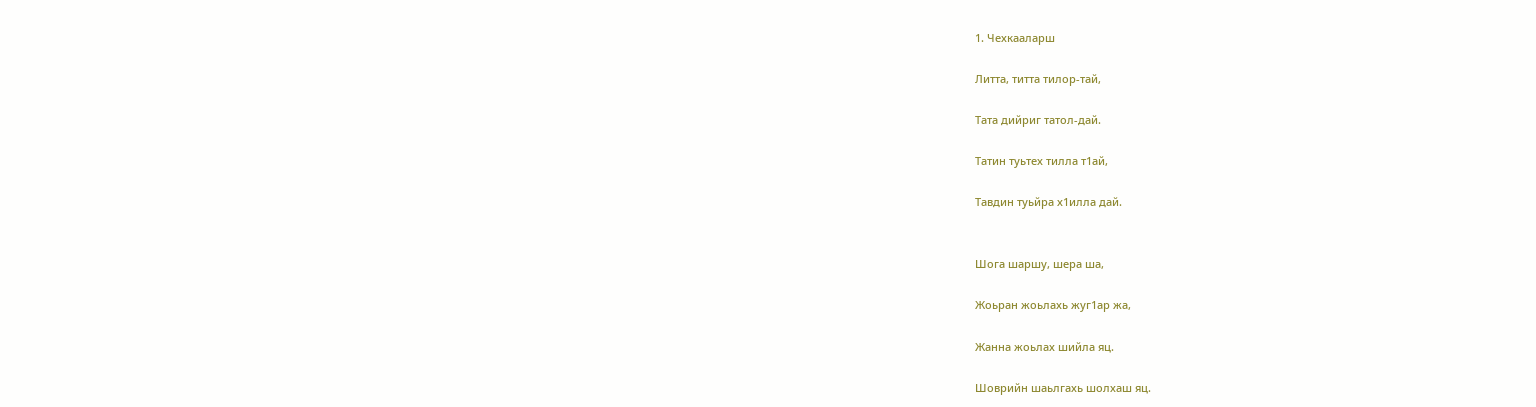1. Чехкааларш

Литта, титта тилор-тай,

Тата дийриг татол-дай.

Татин туьтех тилла т1ай,

Тавдин туьйра х1илла дай.


Шога шаршу, шера ша,

Жоьран жоьлахь жуг1ар жа,

Жанна жоьлах шийла яц.

Шоврийн шаьлгахь шолхаш яц.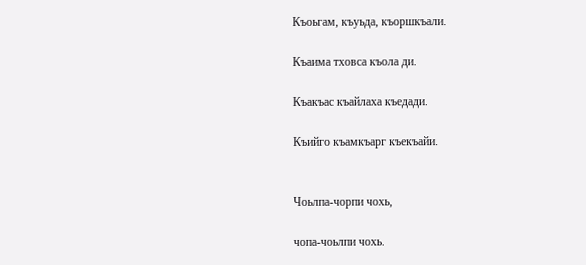Къоьгам, къуьда, къоршкъали.

Къаима тховса къола ди.

Къакъас къайлаха къедади.

Къийго къамкъарг къекъайи.


Чоьлпа-чорпи чохь,

чопа-чоьлпи чохь.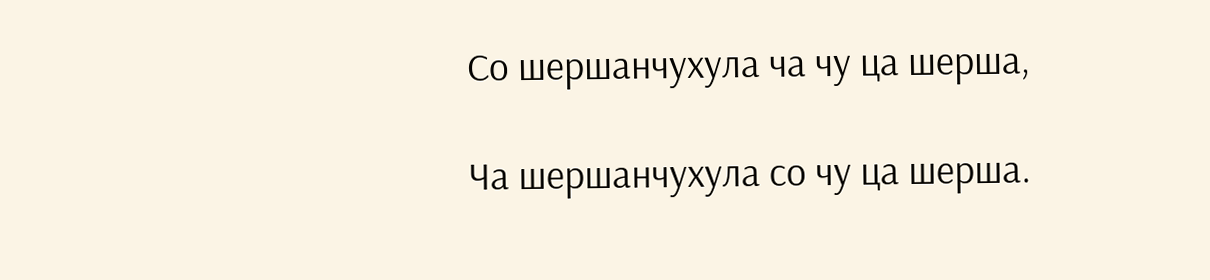Со шершанчухула ча чу ца шерша,

Ча шершанчухула со чу ца шерша.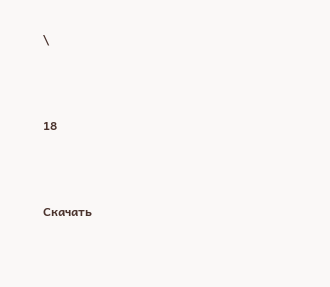\



18



Скачать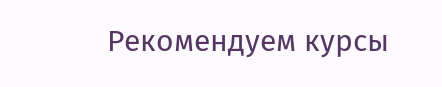Рекомендуем курсы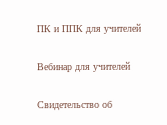ПК и ППК для учителей

Вебинар для учителей

Свидетельство об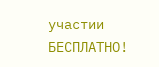участии БЕСПЛАТНО!